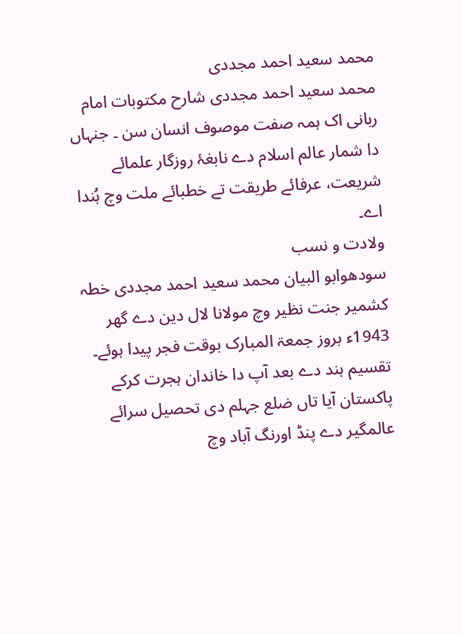محمد سعید احمد مجددی
محمد سعید احمد مجددی شارح مکتوبات امام ربانی اک ہمہ صفت موصوف انسان سن ۔ جنہاں دا شمار عالم اسلام دے نابغۂ روزگار علمائے شریعت، عرفائے طریقت تے خطبائے ملت وچ ہُندا اے۔
ولادت و نسب
سودھوابو البیان محمد سعید احمد مجددی خطہ کشمیر جنت نظیر وچ مولانا لال دین دے گھر 1943ء بروز جمعۃ المبارک بوقت فجر پیدا ہوئے۔ تقسیم ہند دے بعد آپ دا خاندان ہجرت کرکے پاکستان آیا تاں ضلع جہلم دی تحصیل سرائے عالمگير دے پنڈ اورنگ آباد وچ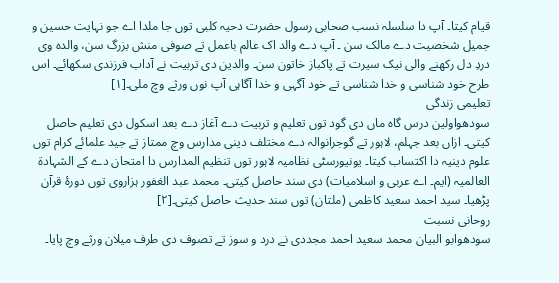قیام کیتا۔ آپ دا سلسلہ نسب صحابی رسول حضرت دحیہ کلبی توں جا ملدا اے جو نہایت حسین و جمیل شخصیت دے مالک سن ۔ آپ دے والد اک عالم باعمل تے صوفی منش بزرگ سن، والدہ وی دردِ دل رکھنے والی نیک سیرت تے پاکباز خاتون سن۔ والدین دی تربیت نے آداب فرزندی سکھائے۔ اس طرح خود شناسی و خدا شناسی تے خود آگہی و خدا آگاہی آپ نوں ورثے وچ ملی۔[۱]
تعلیمی زندگی
سودھواولین درس گاہ ماں دی گود توں تعلیم و تربیت دے آغاز دے بعد اسکول دی تعلیم حاصل کيتی۔ ازاں بعد جہلم، لاہور تے گوجرانوالہ دے مختلف دینی مدارس وچ ممتاز تے جید علمائے کرام توں علوم دینیہ دا اکتساب کیتا۔ یونیورسٹی نظامیہ لاہور توں تنظیم المدارس دا امتحان دے کے الشہادۃ العالمیہ (ایم۔ اے عربی و اسلامیات) دی سند حاصل کيتی۔ محمد عبد الغفور ہزاروی توں دورۂ قرآن پڑھیا۔ سید احمد سعید کاظمی (ملتان) توں سند حدیث حاصل کيتی۔[۲]
روحانی نسبت
سودھوابو البیان محمد سعید احمد مجددی نے درد و سوز تے تصوف دی طرف میلان ورثے وچ پایا۔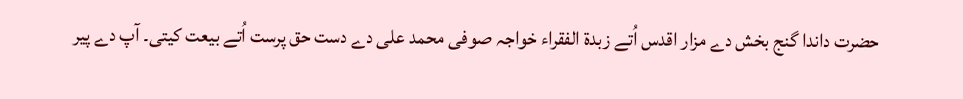حضرت داندا گنج بخش دے مزار اقدس اُتے زبدۃ الفقراء خواجہ صوفی محمد علی دے دست حق پرست اُتے بیعت کيتی۔ آپ دے پیر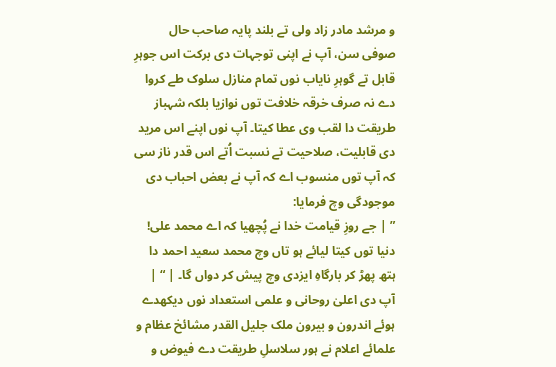و مرشد مادر زاد ولی تے بلند پایہ صاحب حال صوفی سن، آپ نے اپنی توجہات دی برکت اس جوہرِ قابل تے گوہرِ نایاب نوں تمام منازل سلوک طے کروا دے نہ صرف خرقہ خلافت توں نوازیا بلکہ شہباز طریقت دا لقب وی عطا کیتا۔ آپ نوں اپنے اس مرید دی قابلیت، صلاحیت تے نسبت اُتے اس قدر ناز سی کہ آپ توں منسوب اے کہ آپ نے بعض احباب دی موجودگی وچ فرمایا:
” | جے روزِ قیامت خدا نے پُچھیا کہ اے محمد علی! دنیا توں کیتا لیائے ہو تاں وچ محمد سعید احمد دا ہتھ پھڑ کر بارگاہِ ایزدی وچ پیش کر دواں گا۔ | “ |
آپ دی اعلیٰ روحانی و علمی استعداد نوں دیکھدے ہوئے اندرون و بیرون ملک جلیل القدر مشائخ عظام و علمائے اعلام نے ہور سلاسلِ طریقت دے فیوض و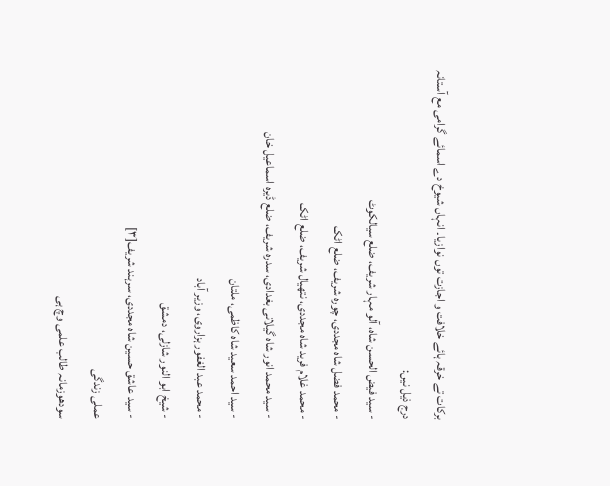برکات تے خرقہ ہائے خلافت و اجازت توں نوازیا۔ انہاں شیوخ دے اسمائے گرامی مع آستانہ درج ذیل نيں:
- سید فیض الحسن شاہ، آلو مہار شریف، ضلع سیالکوٹ
- محمد فضل شاہ مجددی، چورہ شریف، ضلع اٹک
- محمد غلام فرید شاہ مجددی، نتھیال شریف، ضلع اٹک
- سید محمد انور شاہ گیلانی بغدادی، سدرہ شریف، ضلع ڈیرہ اسماعیل خان
- سید احمد سعید شاہ کاظمی، ملتان
- محمد عبد الغفور ہزاروی، وزیر آباد
- شیخ ابو النور شازلی، دمشق
- سید عاشق حسین شاہ مجددی، سرہند شریف[۳]
عملی زندگی
سودھوزمانہ طالب علمی وچ ہی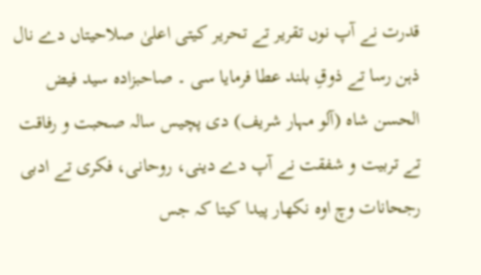قدرت نے آپ نوں تقریر تے تحریر کيتی اعلیٰ صلاحیتاں دے نال ذہن رسا تے ذوقِ بلند عطا فرمایا سی ۔ صاحبزادہ سید فیض الحسن شاہ (آلو مہار شریف) دی پچیس سالہ صحبت و رفاقت تے تربیت و شفقت نے آپ دے دینی، روحانی، فکری تے ادبی رجحانات وچ اوہ نکھار پیدا کیتا کہ جس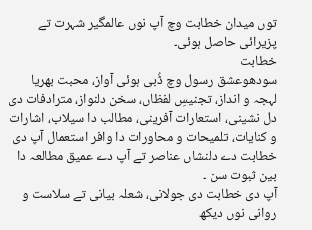توں میدان خطابت وچ آپ نوں عالمگیر شہرت تے پزیرائی حاصل ہوئی۔
خطابت
سودھوعشق رسول وچ ڈُبی ہوئی آواز، محبت بھریا لہجہ و انداز، تجنیسِ لفظاں، سخن دلنواز، مترادفات دی دل نشینی، استعارات آفرینی، مطالب دا سیلاب، اشارات و کنایات، تلمیحات و محاورات دا وافر استعمال آپ دی خطابت دے دلنشاں عناصر تے آپ دے عمیق مطالعہ دا بین ثبوت سن ۔
آپ دی خطابت دی جولانی، شعلہ بیانی تے سلاست و روانی نوں دیکھ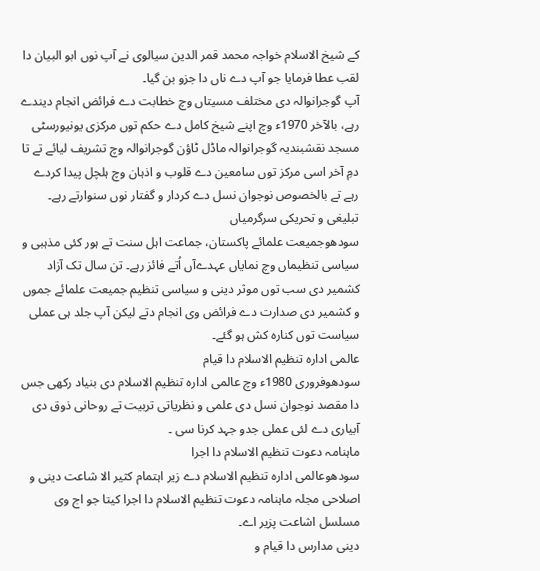کے شیخ الاسلام خواجہ محمد قمر الدین سیالوی نے آپ نوں ابو البیان دا لقب عطا فرمایا جو آپ دے ناں دا جزو بن گیا۔
آپ گوجرانوالہ دی مختلف مسیتاں وچ خطابت دے فرائض انجام دیندے رہے، بالآخر 1970ء وچ اپنے شیخ کامل دے حکم توں مرکزی یونیورسٹی مسجد نقشبندیہ گوجرانوالہ ماڈل ٹاؤن گوجرانوالہ وچ تشریف لیائے تے تا دمِ آخر اسی مرکز توں سامعین دے قلوب و اذہان وچ ہلچل پیدا کردے رہے تے بالخصوص نوجوان نسل دے کردار و گفتار نوں سنوارتے رہے۔
تبلیغی و تحریکی سرگرمیاں
سودھوجمیعت علمائے پاکستان، جماعت اہل سنت تے ہور کئی مذہبی و سیاسی تنظیماں وچ نمایاں عہدےآں اُتے فائز رہے۔ تن سال تک آزاد کشمیر دی سب توں موثر دینی و سیاسی تنظیم جمیعت علمائے جموں و کشمیر دی صدارت دے فرائض وی انجام دتے لیکن آپ جلد ہی عملی سیاست توں کنارہ کش ہو گئے۔
عالمی ادارہ تنظیم الاسلام دا قیام
سودھوفروری 1980ء وچ عالمی ادارہ تنظیم الاسلام دی بنیاد رکھی جس دا مقصد نوجوان نسل دی علمی و نظریاتی تربیت تے روحانی ذوق دی آبیاری دے لئی عملی جدو جہد کرنا سی ۔
ماہنامہ دعوت تنظیم الاسلام دا اجرا
سودھوعالمی ادارہ تنظیم الاسلام دے زیر اہتمام کثیر الا شاعت دینی و اصلاحی مجلہ ماہنامہ دعوت تنظیم الاسلام دا اجرا کیتا جو اج وی مسلسل اشاعت پزیر اے۔
دینی مدارس دا قیام و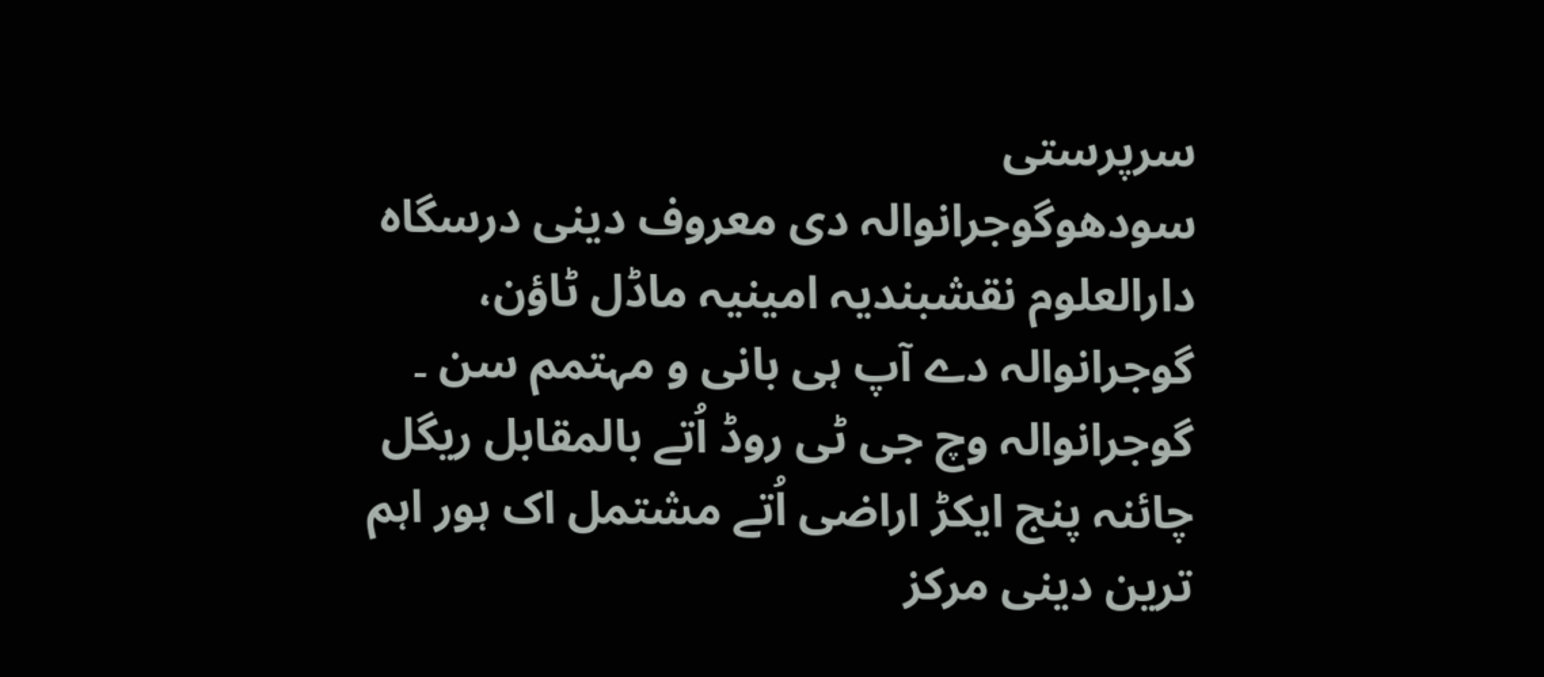سرپرستی
سودھوگوجرانوالہ دی معروف دینی درسگاہ دارالعلوم نقشبندیہ امینیہ ماڈل ٹاؤن، گوجرانوالہ دے آپ ہی بانی و مہتمم سن ۔
گوجرانوالہ وچ جی ٹی روڈ اُتے بالمقابل ریگل چائنہ پنج ایکڑ اراضی اُتے مشتمل اک ہور اہم ترین دینی مرکز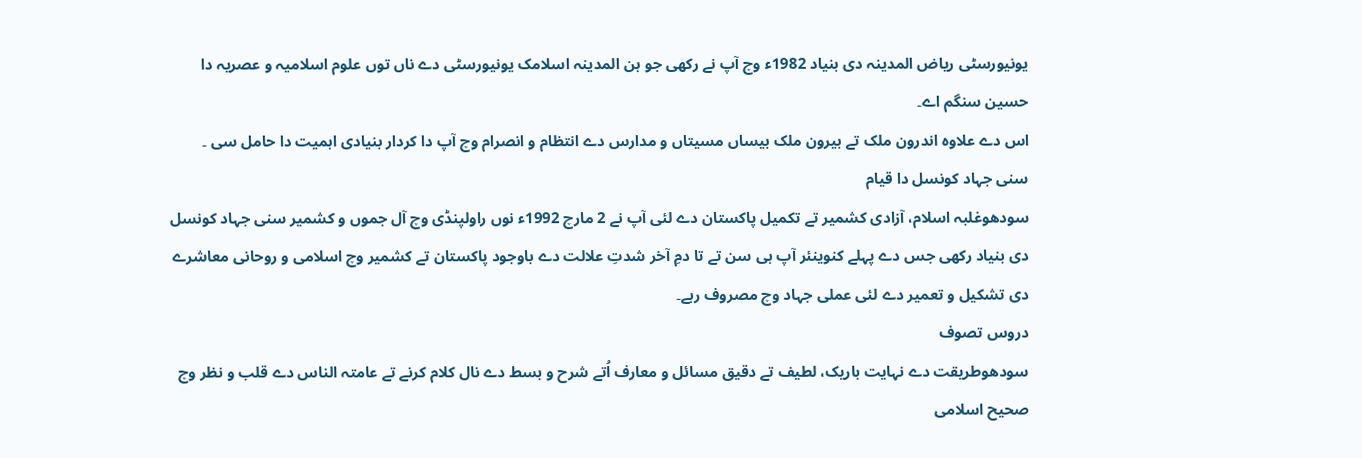یونیورسٹی ریاض المدینہ دی بنیاد 1982ء وچ آپ نے رکھی جو ہن المدینہ اسلامک یونیورسٹی دے ناں توں علوم اسلامیہ و عصریہ دا حسین سنگم اے۔
اس دے علاوہ اندرون ملک تے بیرون ملک بیساں مسیتاں و مدارس دے انتظام و انصرام وچ آپ دا کردار بنیادی اہمیت دا حامل سی ۔
سنی جہاد کونسل دا قیام
سودھوغلبہ اسلام، آزادی کشمیر تے تکمیل پاکستان دے لئی آپ نے 2 مارچ 1992ء نوں راولپنڈی وچ آل جموں و کشمیر سنی جہاد کونسل دی بنیاد رکھی جس دے پہلے کنوینئر آپ ہی سن تے تا دمِ آخر شدتِ علالت دے باوجود پاکستان تے کشمیر وچ اسلامی و روحانی معاشرے دی تشکیل و تعمیر دے لئی عملی جہاد وچ مصروف رہے۔
دروس تصوف
سودھوطریقت دے نہایت باریک، لطیف تے دقیق مسائل و معارف اُتے شرح و بسط دے نال کلام کرنے تے عامتہ الناس دے قلب و نظر وچ صحیح اسلامی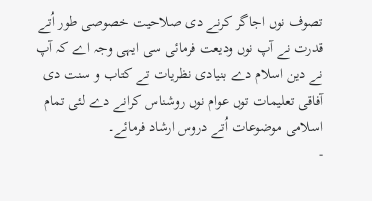تصوف نوں اجاگر کرنے دی صلاحیت خصوصی طور اُتے قدرت نے آپ نوں ودیعت فرمائی سی ایہی وجہ اے کہ آپ نے دین اسلام دے بنیادی نظریات تے کتاب و سنت دی آفاقی تعلیمات توں عوام نوں روشناس کرانے دے لئی تمام اسلامی موضوعات اُتے دروس ارشاد فرمائے۔
-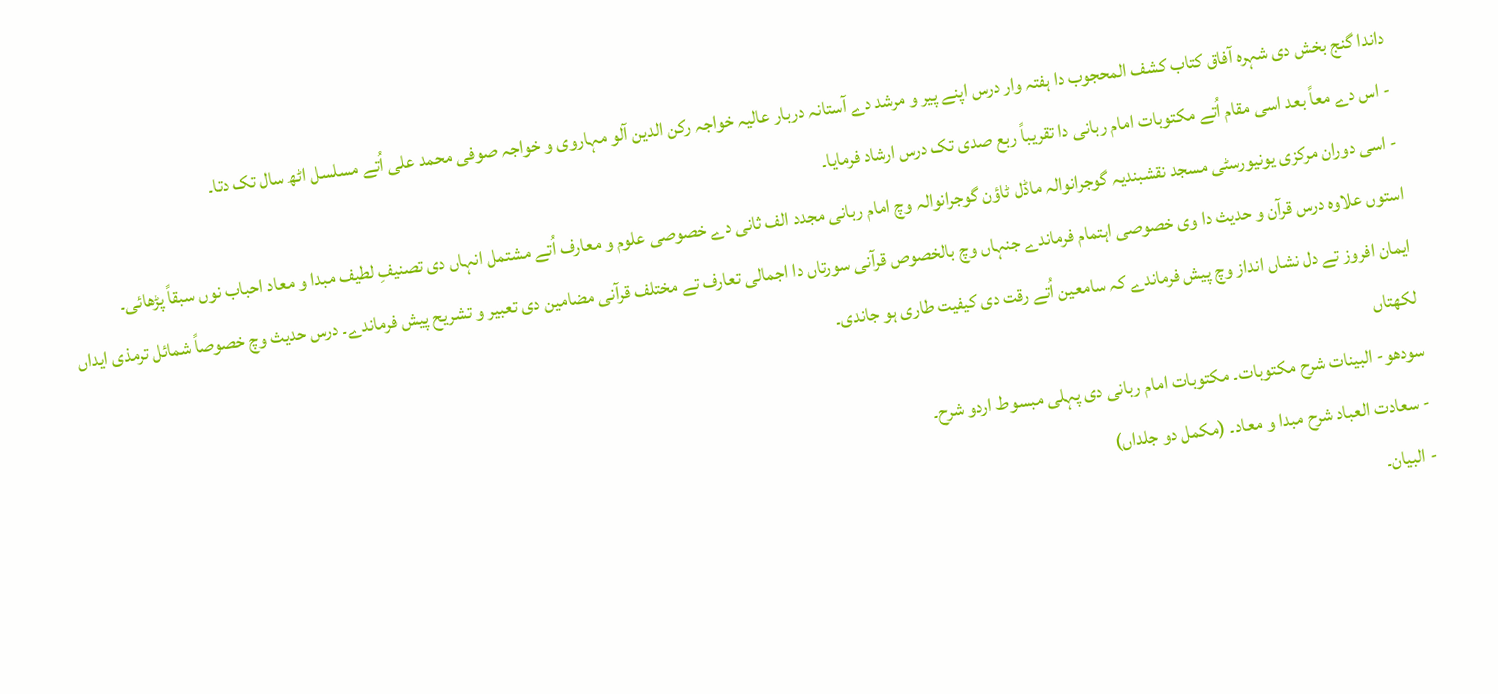داندا گنج بخش دی شہرہ آفاق کتاب کشف المحجوب دا ہفتہ وار درس اپنے پیر و مرشد دے آستانہ دربار عالیہ خواجہ رکن الدین آلو مہاروی و خواجہ صوفی محمد علی اُتے مسلسل اٹھ سال تک دتا۔
- اس دے معاً بعد اسی مقام اُتے مکتوبات امام ربانی دا تقریباً ربع صدی تک درس ارشاد فرمایا۔
- اسی دوران مرکزی یونیورسٹی مسجد نقشبندیہ گوجرانوالہ ماڈل ٹاؤن گوجرانوالہ وچ امام ربانی مجدد الف ثانی دے خصوصی علوم و معارف اُتے مشتمل انہاں دی تصنیفِ لطیف مبدا و معاد احباب نوں سبقاً پڑھائی۔
استوں علاوہ درس قرآن و حدیث دا وی خصوصی اہتمام فرماندے جنہاں وچ بالخصوص قرآنی سورتاں دا اجمالی تعارف تے مختلف قرآنی مضامین دی تعبیر و تشریح پیش فرماندے۔ درس حدیث وچ خصوصاً شمائل ترمذی ایداں ایمان افروز تے دل نشاں انداز وچ پیش فرماندے کہ سامعین اُتے رقت دی کیفیت طاری ہو جاندی۔
لکھتاں
سودھو- البینات شرح مکتوبات۔ مکتوبات امام ربانی دی پہلی مبسوط اردو شرح۔
- سعادت العباد شرح مبدا و معاد۔ (مکمل دو جلداں)
- البیان۔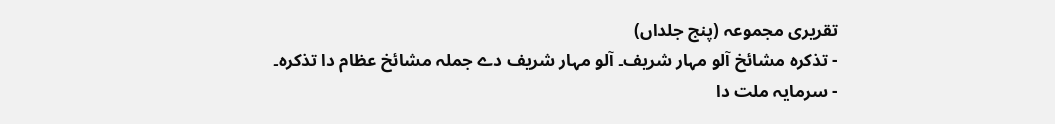تقریری مجموعہ (پنج جلداں)
- تذکرہ مشائخ آلو مہار شریف۔ آلو مہار شریف دے جملہ مشائخ عظام دا تذکرہ۔
- سرمایہ ملت دا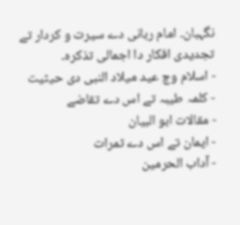نگہبان۔ امام ربانی دے سیرت و کردار تے تجدیدی افکار دا اجمالی تذکرہ۔
- اسلام وچ عید میلاد النبی دی حیثیت
- کلمہ طیبہ تے اس دے تقاضے
- مقالات ابو البیان
- ایمان تے اس دے ثمرات
- آداب الحرمین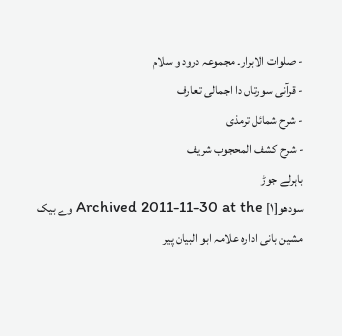- صلوات الابرار۔ مجموعہ درود و سلام
- قرآنی سورتاں دا اجمالی تعارف
- شرح شمائل ترمذی
- شرح کشف المحجوب شریف
باہرلے جوڑ
سودھو[۱] Archived 2011-11-30 at the وے بیک مشین بانی ادارہ علامہ ابو البیان پیر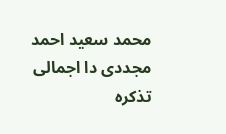محمد سعید احمد مجددی دا اجمالی تذکرہ